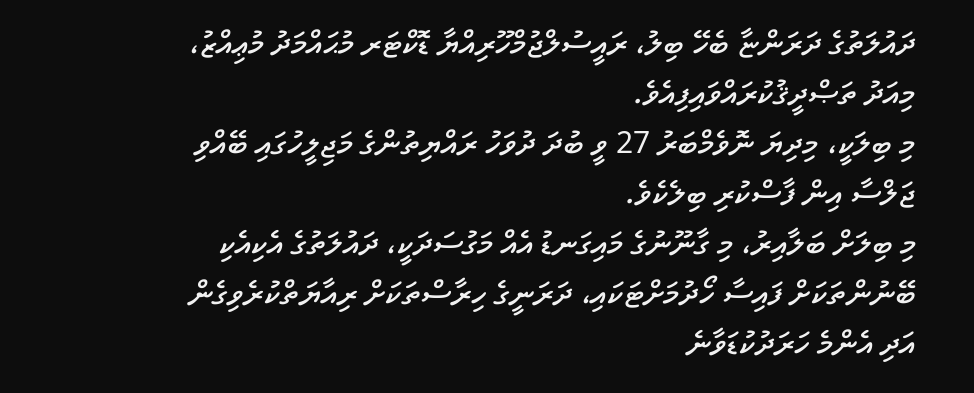ދައުލަތުގެ ދަރަންޏާ ބެހޭ ބިލު، ރައީސުލްޖުމްހޫރިއްޔާ ޑޮކްޓަރ މުޙައްމަދު މުޢިއްޒު، މިއަދު ތަޞްދީޤުކުރައްވައިފިއެވެ.
މި ބިލަކީ، މިދިޔަ ނޮވެމްބަރު 27 ވީ ބުދަ ދުވަހު ރައްޔިތުންގެ މަޖިލީހުގައި ބޭއްވި ޖަލްސާ އިން ފާސްކުރި ބިލެކެވެ.
މި ބިލަށް ބަލާއިރު، މި ގާނޫނުގެ މައިގަނޑު އެއް މަގުސަދަކީ، ދައުލަތުގެ އެކިއެކި ބޭނުންތަކަށް ފައިސާ ހޯދުމަށްޓަކައި، ދަރަނީގެ ހިރާސްތަކަށް ރިއާޔަތްކުރެވިގެން އަދި އެންމެ ހަރަދުކުޑަވާނެ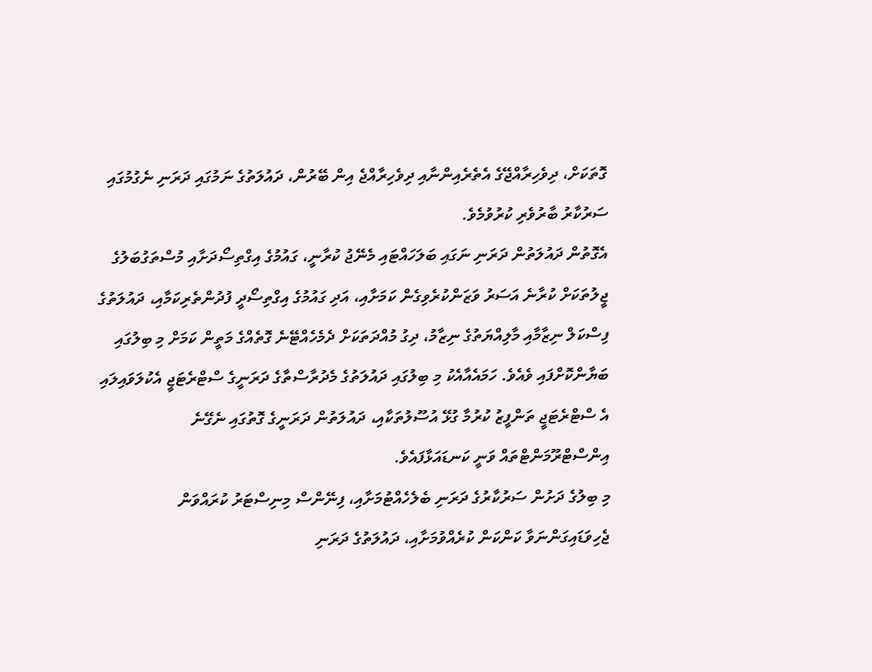ގޮތަކަށް، ދިވެހިރާއްޖޭގެ އެތެރެއިންނާއި ދިވެހިރާއްޖެ އިން ބޭރުން، ދައުލަތުގެ ނަމުގައި ދަރަނި ނެގުމުގައި ސަރުކާރު ބާރުވެރި ކުރުވުމެވެ.
އެގޮތުން ދައުލަތުން ދަރަނި ނަގައި ބަލަހައްޓައި މެނޭޖު ކުރާނީ، ގައުމުގެ އިގްތިސޯދަށާއި މުސްތަގުބަލުގެ ޖީލުތަކަށް ކުރާނެ އަސަރު ވަޒަންކުރެވިގެން ކަމަށާއި، އަދި ގައުމުގެ އިގްތިސޯދީ ފުދުންތެރިކަމާއި، ދައުލަތުގެ ފިސްކަލް ނިޒާމާއި މާލިއްޔަތުގެ ނިޒާމު، ދިގު މުއްދަތަކަށް ދެމެހެއްޓޭނެ ގޮތެއްގެ މަތީން ކަމަށް މި ބިލުގައި ބަޔާންކޮށްފައި ވެއެވެ. ހަމައެއާއެކު މި ބިލުގައި ދައުލަތުގެ މެދުރާސްތާގެ ދަރަނީގެ ސްޓްރެޓަޖީ އެކުލަވައިލައި އެ ސްޓްރެޓަޖީ ތަންފީޒު ކުރުމާ ގުޅޭ އުސޫލުތަކާއި، ދައުލަތުން ދަރަނީގެ ގޮތުގައި ނެގޭނެ އިންސްޓްރޫމަންޓްތައް ވަނީ ކަނޑައަޅާފައެވެ.
މި ބިލުގެ ދަށުން ސަރުކާރުގެ ދަރަނި ބެލެހެއްޓުމަށާއި، ފިނޭންސް މިނިސްޓަރު ކުރައްވަން ޖެހިވަޑައިގަންނަވާ ކަންކަން ކުރެއްވުމަށާއި، ދައުލަތުގެ ދަރަނި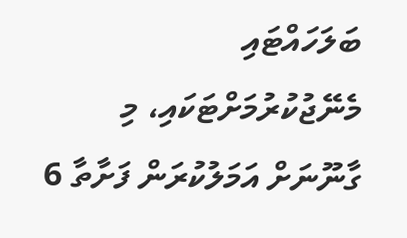ބަލަހައްޓައި މެނޭޖުކުރުމަށްޓަކައި، މި ގާނޫނަށް އަމަލުކުރަން ފަށާތާ 6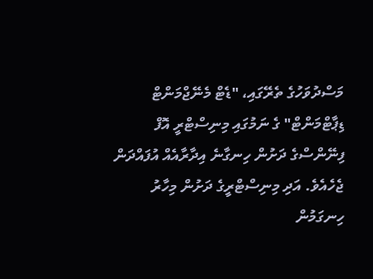މަސްދުވަހުގެ ތެރޭގައި، "ޑެޓް މެނޭޖްމަންޓް ޑިޕާޓްމަންޓް" ގެ ނަމުގައި މިނިސްޓްރީ އޮފް ފިނޭންސްގެ ދަށުން ހިނގާނެ އިދާރާއެއް އުފައްދަން ޖެހެއެވެ. އަދި މިނިސްޓްރީގެ ދަށުން މިހާރު ހިނގަމުން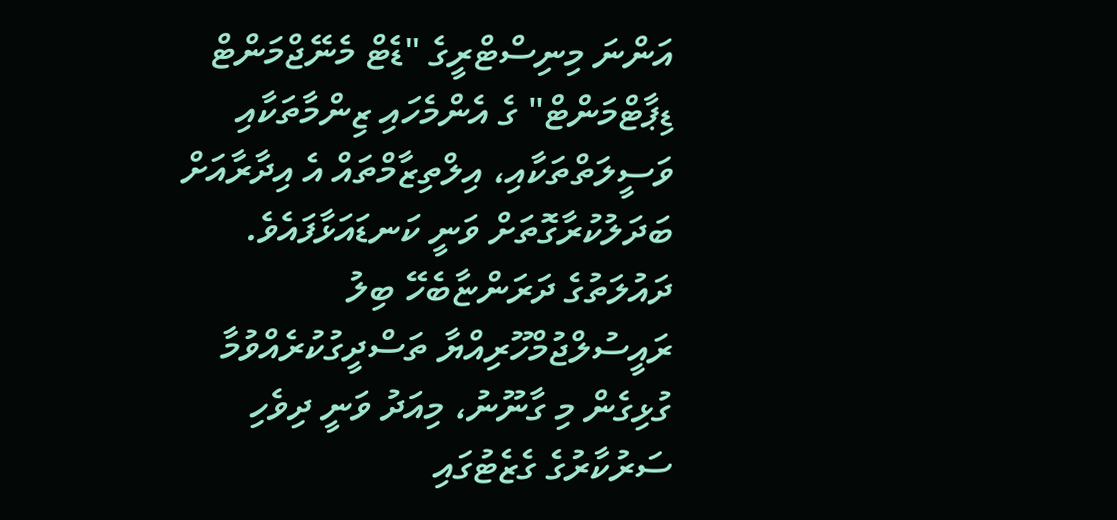އަންނަ މިނިސްޓްރީގެ "ޑެޓް މެނޭޖްމަންޓް ޑިޕާޓްމަންޓް" ގެ އެންމެހައި ޒިންމާތަކާއި ވަސީލަތްތަކާއި، އިލްތިޒާމްތައް އެ އިދާރާއަށް ބަދަލުކުރާގޮތަށް ވަނީ ކަނޑައަޅާފައެވެ.
ދައުލަތުގެ ދަރަންޏާބެހޭ ބިލު ރައީސުލްޖުމްހޫރިއްޔާ ތަސްދީގުކުރެއްވުމާ ގުޅިގެން މި ގާނޫނު، މިއަދު ވަނީ ދިވެހި ސަރުކާރުގެ ގެޒެޓުގައި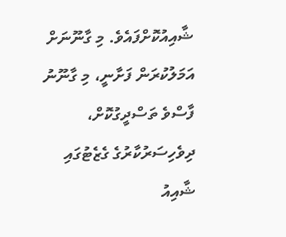ޝާއިއުކޮށްފައެވެ. މި ގާނޫނަށް އަމަލުކުރަން ފަށާނީ، މި ގާނޫނު ފާސްވެ ތަސްދީގުކޮށް، ދިވެހިސަރުކާރުގެ ގެޒެޓުގައި ޝާއިއު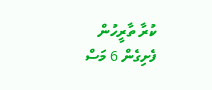ކުރާ ތާރީހުން ފެށިގެން 6 މަސް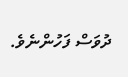ދުވަސް ފަހުންނެވެ.